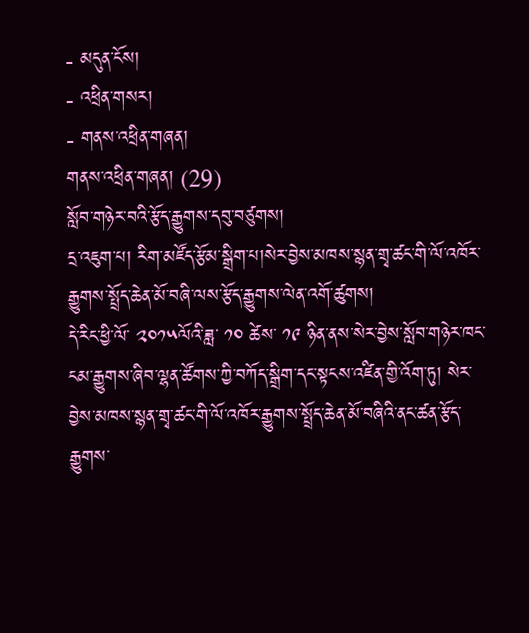- མདུན་ངོས།
- འཕྲིན་གསར།
- གནས་འཕྲིན་གཞན།
གནས་འཕྲིན་གཞན། (29)
སློབ་གཉེར་བའི་རྩོད་རྒྱུགས་དབུ་བཙུགས།
དྲ་འཇུག་པ། རིག་མཛོད་རྩོམ་སྒྲིག་པ།སེར་བྱེས་མཁས་སྙན་གྲྭ་ཚང་གི་ལོ་འཁོར་རྒྱུགས་སྤྲོད་ཆེན་མོ་བཞི་ལས་རྩོད་རྒྱུགས་ལེན་འགོ་ཚུགས།
དེ་རིང་ཕྱི་ལོ་ ༢༠༡༥ལོའི་ཟླ་ ༡༠ ཚེས་ ༡༩ ཉིན་ནས་སེར་བྱེས་སློབ་གཉེར་ཁང་ངམ་རྒྱུགས་ཞིབ་ལྷན་ཚོགས་ཀྱི་བཀོད་སྒྲིག་དང་སྟངས་འཛིན་གྱི་འོག་ཏུ། སེར་བྱེས་མཁས་སྙན་གྲྭ་ཚང་གི་ལོ་འཁོར་རྒྱུགས་སྤྲོད་ཆེན་མོ་བཞིའི་ནང་ཚན་རྩོད་རྒྱུགས་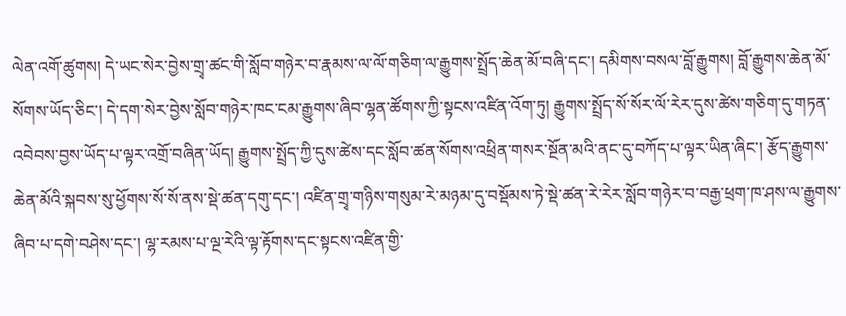ལེན་འགོ་ཚུགས། དེ་ཡང་སེར་བྱེས་གྲྭ་ཚང་གི་སློབ་གཉེར་བ་རྣམས་ལ་ལོ་གཅིག་ལ་རྒྱུགས་སྤྲོད་ཆེན་མོ་བཞི་དང་། དམིགས་བསལ་བློ་རྒྱུགས། བློ་རྒྱུགས་ཆེན་མོ་སོགས་ཡོད་ཅིང་། དེ་དག་སེར་བྱེས་སློབ་གཉེར་ཁང་ངམ་རྒྱུགས་ཞིབ་ལྷན་ཚོགས་ཀྱི་སྟངས་འཛིན་འོག་ཏུ། རྒྱུགས་སྤྲོད་སོ་སོར་ལོ་རེར་དུས་ཚེས་གཅིག་དུ་གཏན་འབེབས་བྱས་ཡོད་པ་ལྟར་འགྲོ་བཞིན་ཡོད། རྒྱུགས་སྤྲོད་ཀྱི་དུས་ཚེས་དང་སློབ་ཚན་སོགས་འཕྲིན་གསར་སྔོན་མའི་ནང་དུ་བཀོད་པ་ལྟར་ཡིན་ཞིང་། རྩོད་རྒྱུགས་ཆེན་མོའི་སྐབས་སུ་ཕྱོགས་སོ་སོ་ནས་སྡེ་ཚན་དགུ་དང་། འཛིན་གྲྭ་གཉིས་གསུམ་རེ་མཉམ་དུ་བསྡོམས་ཏེ་སྡེ་ཚན་རེ་རེར་སློབ་གཉེར་བ་བརྒྱ་ཕྲག་ཁ་ཤས་ལ་རྒྱུགས་ཞིབ་པ་དགེ་བཤེས་དང་། ལྷ་རམས་པ་ལྔ་རེའི་ལྟ་རྟོགས་དང་སྟངས་འཛིན་གྱི་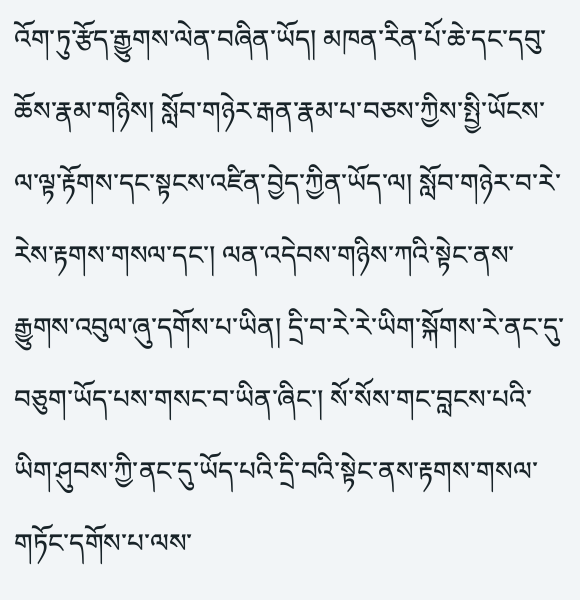འོག་ཏུ་རྩོད་རྒྱུགས་ལེན་བཞིན་ཡོད། མཁན་རིན་པོ་ཆེ་དང་དབུ་ཆོས་རྣམ་གཉིས། སློབ་གཉེར་རྒན་རྣམ་པ་བཅས་ཀྱིས་སྤྱི་ཡོངས་ལ་ལྟ་རྟོགས་དང་སྟངས་འཛིན་བྱེད་ཀྱིན་ཡོད་ལ། སློབ་གཉེར་བ་རེ་རེས་རྟགས་གསལ་དང་། ལན་འདེབས་གཉིས་ཀའི་སྟེང་ནས་རྒྱུགས་འབུལ་ཞུ་དགོས་པ་ཡིན། དྲི་བ་རེ་རེ་ཡིག་སྐོགས་རེ་ནང་དུ་བཅུག་ཡོད་པས་གསང་བ་ཡིན་ཞིང་། སོ་སོས་གང་བླངས་པའི་ཡིག་ཤུབས་ཀྱི་ནང་དུ་ཡོད་པའི་དྲི་བའི་སྟེང་ནས་རྟགས་གསལ་གཏོང་དགོས་པ་ལས་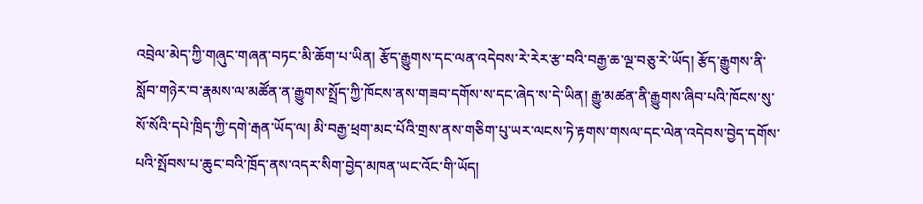འབྲེལ་མེད་ཀྱི་གཞུང་གཞན་བཏང་མི་ཆོག་པ་ཡིན། རྩོད་རྒྱུགས་དང་ལན་འདེབས་རེ་རེར་རྩ་བའི་བརྒྱ་ཆ་ལྔ་བཅུ་རེ་ཡོད། རྩོད་རྒྱུགས་ནི་སློབ་གཉེར་བ་རྣམས་ལ་མཚོན་ན་རྒྱུགས་སྤྲོད་ཀྱི་ཁོངས་ནས་གཟབ་དགོས་ས་དང་ཞེད་ས་དེ་ཡིན། རྒྱུ་མཚན་ནི་རྒྱུགས་ཞིབ་པའི་ཁོངས་སུ་སོ་སོའི་དཔེ་ཁྲིད་ཀྱི་དགེ་རྒན་ཡོད་ལ། མི་བརྒྱ་ཕྲག་མང་པོའི་གྲས་ནས་གཅིག་པུ་ཡར་ལངས་ཏེ་རྟགས་གསལ་དང་ལེན་འདེབས་བྱེད་དགོས་པའི་སྤོབས་པ་ཆུང་བའི་ཁྲོད་ནས་འདར་སིག་བྱེད་མཁན་ཡང་འོང་གི་ཡོད།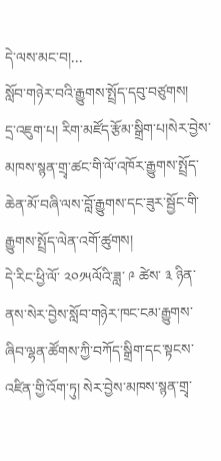དེ་ལས་མང་བ།...
སློབ་གཉེར་བའི་རྒྱུགས་སྤྲོད་དབུ་བཙུགས།
དྲ་འཇུག་པ། རིག་མཛོད་རྩོམ་སྒྲིག་པ།སེར་བྱེས་མཁས་སྙན་གྲྭ་ཚང་གི་ལོ་འཁོར་རྒྱུགས་སྤྲོད་ཆེན་མོ་བཞི་ལས་བློ་རྒྱུགས་དང་ཟུར་སྦྱོང་གི་རྒྱུགས་སྤྲོད་ལེན་འགོ་ཚུགས།
དེ་རིང་ཕྱི་ལོ་ ༢༠༡༥ལོའི་ཟླ་ ༩ ཚེས་ ༣ ཉིན་ནས་སེར་བྱེས་སློབ་གཉེར་ཁང་ངམ་རྒྱུགས་ཞིབ་ལྷན་ཚོགས་ཀྱི་བཀོད་སྒྲིག་དང་སྟངས་འཛིན་གྱི་འོག་ཏུ། སེར་བྱེས་མཁས་སྙན་གྲྭ་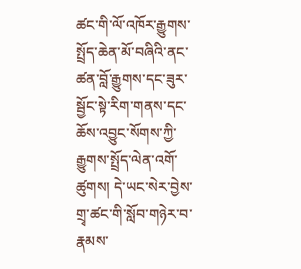ཚང་གི་ལོ་འཁོར་རྒྱུགས་སྤྲོད་ཆེན་མོ་བཞིའི་ནང་ཚན་བློ་རྒྱུགས་དང་ཟུར་སྦྱོང་སྟེ་རིག་གནས་དང་ཆོས་འབྱུང་སོགས་ཀྱི་རྒྱུགས་སྤྲོད་ལེན་འགོ་ཚུགས། དེ་ཡང་སེར་བྱེས་གྲྭ་ཚང་གི་སློབ་གཉེར་བ་རྣམས་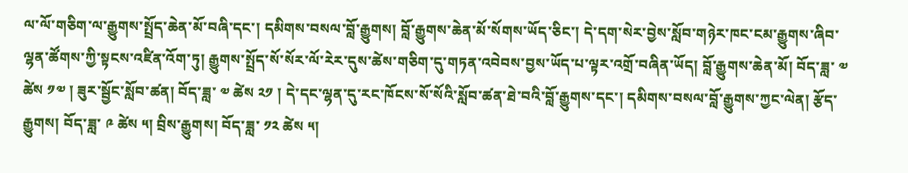ལ་ལོ་གཅིག་ལ་རྒྱུགས་སྤྲོད་ཆེན་མོ་བཞི་དང་། དམིགས་བསལ་བློ་རྒྱུགས། བློ་རྒྱུགས་ཆེན་མོ་སོགས་ཡོད་ཅིང་། དེ་དག་སེར་བྱེས་སློབ་གཉེར་ཁང་ངམ་རྒྱུགས་ཞིབ་ལྷན་ཚོགས་ཀྱི་སྟངས་འཛིན་འོག་ཏུ། རྒྱུགས་སྤྲོད་སོ་སོར་ལོ་རེར་དུས་ཚེས་གཅིག་དུ་གཏན་འབེབས་བྱས་ཡོད་པ་ལྟར་འགྲོ་བཞིན་ཡོད། བློ་རྒྱུགས་ཆེན་མོ། བོད་ཟླ་ ༧ ཚེས ༡༧ ། ཟུར་སྦྱོང་སློབ་ཚན། བོད་ཟླ་ ༧ ཚེས ༢༡ ། དེ་དང་ལྷན་དུ་རང་ཁོངས་སོ་སོའི་སློབ་ཚན་ཐེ་བའི་བློ་རྒྱུགས་དང་། དམིགས་བསལ་བློ་རྒྱུགས་ཀྱང་ལེན། རྩོད་རྒྱུགས། བོད་ཟླ་ ༩ ཚེས ༥། བྲིས་རྒྱུགས། བོད་ཟླ་ ༡༢ ཚེས ༥།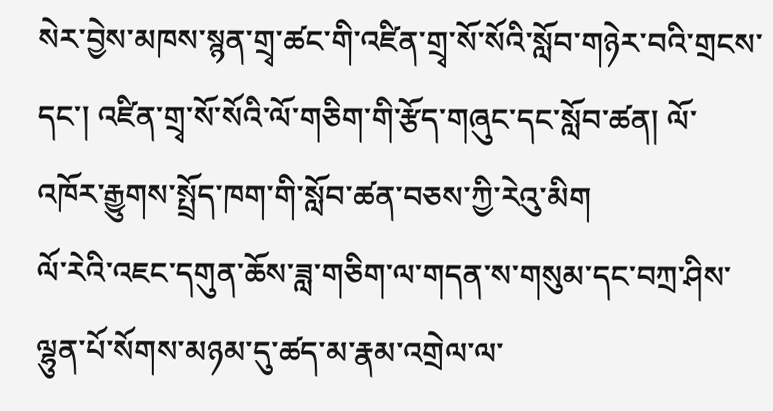སེར་བྱེས་མཁས་སྙན་གྲྭ་ཚང་གི་འཛིན་གྲྭ་སོ་སོའི་སློབ་གཉེར་བའི་གྲངས་དང་། འཛིན་གྲྭ་སོ་སོའི་ལོ་གཅིག་གི་རྩོད་གཞུང་དང་སློབ་ཚན། ལོ་འཁོར་རྒྱུགས་སྤྲོད་ཁག་གི་སློབ་ཚན་བཅས་ཀྱི་རེའུ་མིག
ལོ་རེའི་འཇང་དགུན་ཆོས་ཟླ་གཅིག་ལ་གདན་ས་གསུམ་དང་བཀྲ་ཤིས་ལྷུན་པོ་སོགས་མཉམ་དུ་ཚད་མ་རྣམ་འགྲེལ་ལ་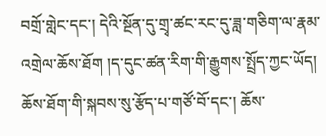བགྲོ་གླེང་དང་། དེའི་སྔོན་དུ་གྲྭ་ཚང་རང་དུ་ཟླ་གཅིག་ལ་རྣམ་འགྲེལ་ཆོས་ཐོག །ད་དུང་ཚན་རིག་གི་རྒྱུགས་སྤྲོད་ཀྱང་ཡོད།
ཆོས་ཐོག་གི་སྐབས་སུ་རྩོད་པ་གཙོ་བོ་དང་། ཆོས་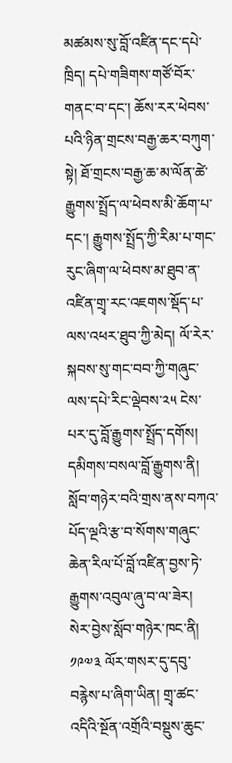མཚམས་སུ་བློ་འཛིན་དང་དཔེ་ཁྲིད། དཔེ་གཟིགས་གཙོ་བོར་གནང་བ་དང་། ཆོས་རར་ཕེབས་པའི་ཉིན་གྲངས་བརྒྱ་ཆར་བཀུག་སྟེ། ཐོ་གྲངས་བརྒྱ་ཆ་མ་ལོན་ཚེ་རྒྱུགས་སྤྲོད་ལ་ཕེབས་མི་ཆོག་པ་དང་། རྒྱུགས་སྤྲོད་ཀྱི་རིམ་པ་གང་རུང་ཞིག་ལ་ཕེབས་མ་ཐུབ་ན་འཛིན་གྲྭ་རང་འཇགས་སྡོད་པ་ལས་འཕར་ཐུབ་ཀྱི་མེད། ལོ་རེར་སྐབས་སུ་གང་བབ་ཀྱི་གཞུང་ལས་དཔེ་རིང་ལྡེབས་༢༥ ངེས་པར་དུ་བློ་རྒྱུགས་སྤྲོད་དགོས། དམིགས་བསལ་བློ་རྒྱུགས་ནི། སློབ་གཉེར་བའི་གྲས་ནས་བཀའ་པོད་ལྔའི་རྩ་བ་སོགས་གཞུང་ཆེན་རིལ་པོ་བློ་འཛིན་བྱས་ཏེ་རྒྱུགས་འབུལ་ཞུ་བ་ལ་ཟེར།
སེར་བྱེས་སློབ་གཉེར་ཁང་ནི། ༡༩༧༣ ལོར་གསར་དུ་དབུ་བརྙེས་པ་ཞིག་ཡིན། གྲྭ་ཚང་འདིའི་སྔོན་འགྲོའི་བསྡུས་ཆུང་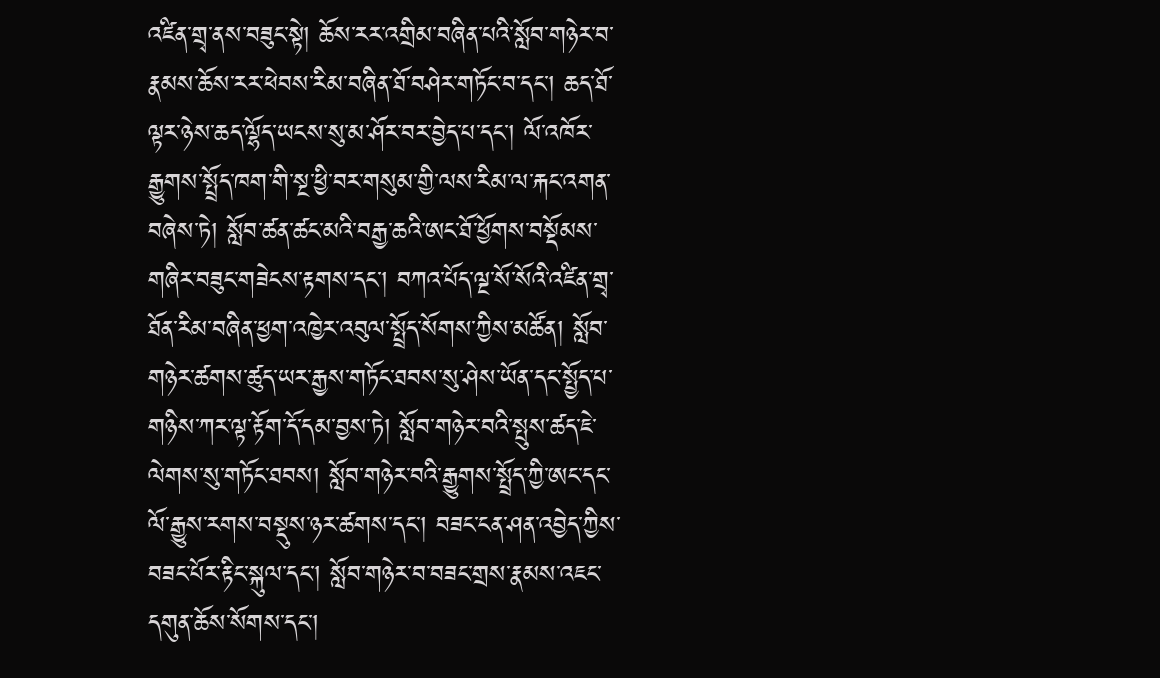འཛིན་གྲྭ་ནས་བཟུང་སྟེ། ཆོས་རར་འགྲིམ་བཞིན་པའི་སློབ་གཉེར་བ་རྣམས་ཆོས་རར་ཕེབས་རིམ་བཞིན་ཐོ་བཤེར་གཏོང་བ་དང་། ཆད་ཐོ་ལྟར་ཉེས་ཆད་ལྷོད་ཡངས་སུ་མ་ཤོར་བར་བྱེད་པ་དང་། ལོ་འཁོར་རྒྱུགས་སྤྲོད་ཁག་གི་སྔ་ཕྱི་བར་གསུམ་གྱི་ལས་རིམ་ལ་རྐང་འགན་བཞེས་ཏེ། སློབ་ཚན་ཚང་མའི་བརྒྱ་ཆའི་ཨང་ཐོ་ཕྱོགས་བསྡོམས་གཞིར་བཟུང་གཟེངས་རྟགས་དང་། བཀའ་པོད་ལྔ་སོ་སོའི་འཛིན་གྲྭ་ཐོན་རིམ་བཞིན་ཕྱག་འཁྱེར་འབུལ་སྤྲོད་སོགས་ཀྱིས་མཚོན། སློབ་གཉེར་ཚགས་ཚུད་ཡར་རྒྱས་གཏོང་ཐབས་སུ་ཤེས་ཡོན་དང་སྤྱོད་པ་གཉིས་ཀར་ལྟ་རྟོག་དོ་དམ་བྱས་ཏེ། སློབ་གཉེར་བའི་སྤུས་ཚད་ཇེ་ལེགས་སུ་གཏོང་ཐབས། སློབ་གཉེར་བའི་རྒྱུགས་སྤྲོད་ཀྱི་ཨང་དང་ལོ་རྒྱུས་རགས་བསྡུས་ཉར་ཚགས་དང་། བཟང་ངན་ཤན་འབྱེད་ཀྱིས་བཟང་པོར་རྟིང་སྐུལ་དང་། སློབ་གཉེར་བ་བཟང་གྲས་རྣམས་འཇང་དགུན་ཆོས་སོགས་དང་།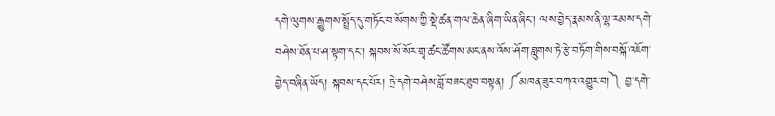དགེ་ལུགས་རྒྱུགས་སྤྲོད་དུ་གཏོང་བ་སོགས་ཀྱི་སྡེ་ཚན་གལ་ཆེན་ཞིག་ཡིན་ཞིང་། ལས་བྱེད་རྣམས་ནི་ལྷ་རམས་དགེ་བཤེས་ཐོན་པ་ཤ་སྟག་དང་། སྐབས་སོ་སོར་གྲྭ་ཚང་ཚོགས་མང་ནས་འོས་ཤོག་བླུགས་ཏེ་རྩེ་བཏོག་གིས་བསྐོ་འཇོག་བྱེད་བཞིན་ཡོད། སྐབས་དང་པོར། ཏྲེ་དགེ་བཤེས་བློ་བཟང་ཐུབ་བསྟན། ༼མཁན་ཟུར་བཀའ་འགྱུར་བ།༽ བྱ་དགེ་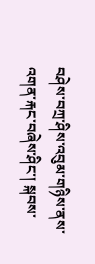བཤེས་བཀྲ་ཤིས་འབུམ་གཉིས་ནས་འགན་རྐང་བཞེས་ཤིང་། སྐབས་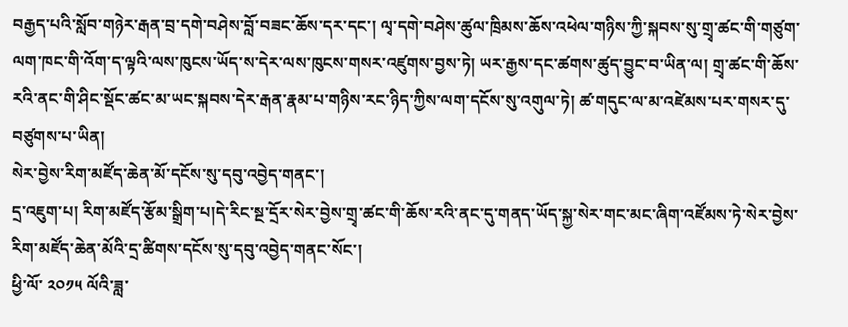བརྒྱད་པའི་སློབ་གཉེར་རྒན་བྲ་དགེ་བཤེས་བློ་བཟང་ཆོས་དར་དང་། ལྭ་དགེ་བཤེས་ཚུལ་ཁྲིམས་ཆོས་འཕེལ་གཉིས་ཀྱི་སྐབས་སུ་གྲྭ་ཚང་གི་གཙུག་ལག་ཁང་གི་འོག་ད་ལྟའི་ལས་ཁུངས་ཡོད་ས་དེར་ལས་ཁུངས་གསར་འཛུགས་བྱས་ཏེ། ཡར་རྒྱས་དང་ཚགས་ཚུད་བྱུང་བ་ཡིན་ལ། གྲྭ་ཚང་གི་ཆོས་རའི་ནང་གི་ཤིང་སྡོང་ཚང་མ་ཡང་སྐབས་དེར་རྒན་རྣམ་པ་གཉིས་རང་ཉིད་ཀྱིས་ལག་དངོས་སུ་འགུལ་ཏེ། ཚ་གདུང་ལ་མ་འཛེམས་པར་གསར་དུ་བཙུགས་པ་ཡིན།
སེར་བྱེས་རིག་མཛོད་ཆེན་མོ་དངོས་སུ་དབུ་འབྱེད་གནང་།
དྲ་འཇུག་པ། རིག་མཛོད་རྩོམ་སྒྲིག་པ།དེ་རིང་སྔ་དྲོར་སེར་བྱེས་གྲྭ་ཚང་གི་ཆོས་རའི་ནང་དུ་གནད་ཡོད་སྐྱ་སེར་གང་མང་ཞིག་འཛོམས་ཏེ་སེར་བྱེས་རིག་མཛོད་ཆེན་མོའི་དྲ་ཚིགས་དངོས་སུ་དབུ་འབྱེད་གནང་སོང་།
ཕྱི་ལོ་ ༢༠༡༥ ལོའི་ཟླ་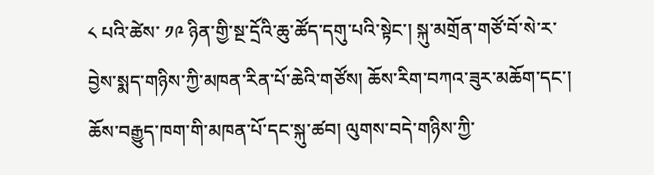༨ པའི་ཚེས་ ༡༩ ཉིན་གྱི་སྔ་དྲོའི་ཆུ་ཚོད་དགུ་པའི་སྟེང་། སྐུ་མགྲོན་གཙོ་བོ་སེ་ར་བྱེས་སྨད་གཉིས་ཀྱི་མཁན་རིན་པོ་ཆེའི་གཙོས། ཆོས་རིག་བཀའ་ཟུར་མཆོག་དང་། ཆོས་བརྒྱུད་ཁག་གི་མཁན་པོ་དང་སྐུ་ཚབ། ལུགས་བདེ་གཉིས་ཀྱི་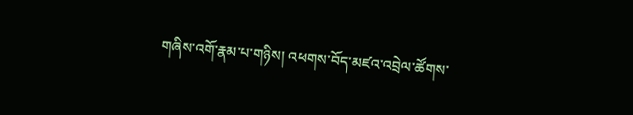གཞིས་འགོ་རྣམ་པ་གཉིས། འཕགས་བོད་མཛའ་འབྲེལ་ཚོགས་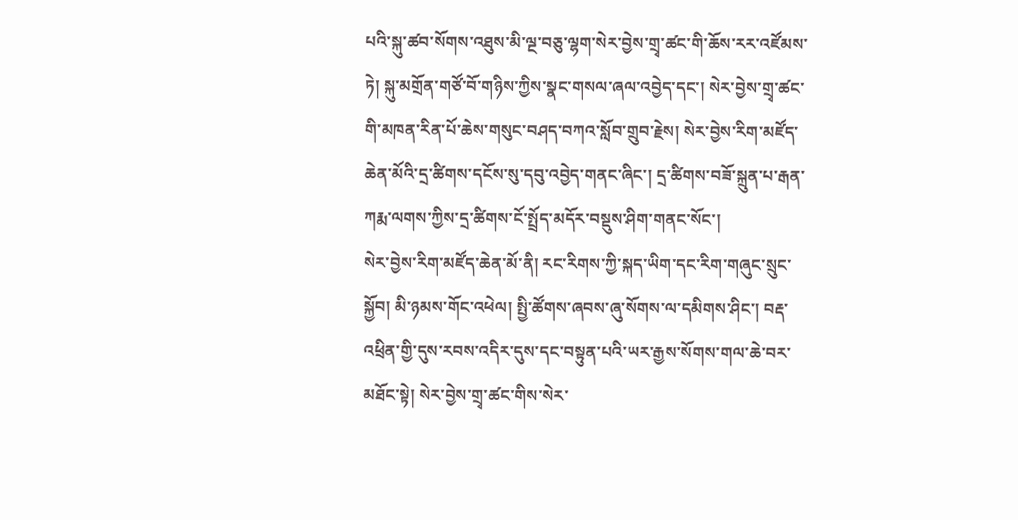པའི་སྐུ་ཚབ་སོགས་འཐུས་མི་ལྔ་བཅུ་ལྷག་སེར་བྱེས་གྲྭ་ཚང་གི་ཆོས་རར་འཛོམས་ཏེ། སྐུ་མགྲོན་གཙོ་བོ་གཉིས་ཀྱིས་སྣང་གསལ་ཞལ་འབྱེད་དང་། སེར་བྱེས་གྲྭ་ཚང་གི་མཁན་རིན་པོ་ཆེས་གསུང་བཤད་བཀའ་སློབ་གྲུབ་རྗེས། སེར་བྱེས་རིག་མཛོད་ཆེན་མོའི་དྲ་ཚིགས་དངོས་སུ་དབུ་འབྱེད་གནང་ཞིང་། དྲ་ཚིགས་བཟོ་སྐྲུན་པ་རྒན་ཀརྨ་ལགས་ཀྱིས་དྲ་ཚིགས་ངོ་སྤྲོད་མདོར་བསྡུས་ཤིག་གནང་སོང་།
སེར་བྱེས་རིག་མཛོད་ཆེན་མོ་ནི། རང་རིགས་ཀྱི་སྐད་ཡིག་དང་རིག་གཞུང་སྲུང་སྐྱོབ། མི་ཉམས་གོང་འཕེལ། སྤྱི་ཚོགས་ཞབས་ཞུ་སོགས་ལ་དམིགས་ཤིང་། བརྡ་འཕྲིན་གྱི་དུས་རབས་འདིར་དུས་དང་བསྟུན་པའི་ཡར་རྒྱས་སོགས་གལ་ཆེ་བར་མཐོང་སྟེ། སེར་བྱེས་གྲྭ་ཚང་གིས་སེར་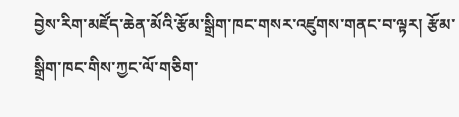བྱེས་རིག་མཛོད་ཆེན་མོའི་རྩོམ་སྒྲིག་ཁང་གསར་འཛུགས་གནང་བ་ལྟར། རྩོམ་སྒྲིག་ཁང་གིས་ཀྱང་ལོ་གཅིག་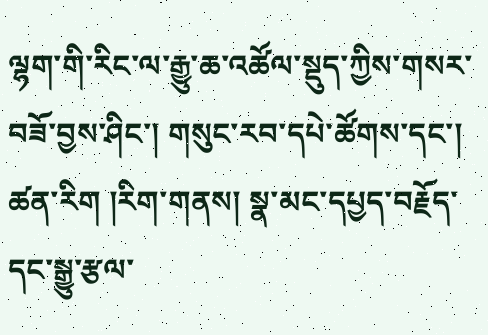ལྷག་གི་རིང་ལ་རྒྱུ་ཆ་འཚོལ་སྡུད་ཀྱིས་གསར་བཟོ་བྱས་ཤིང་། གསུང་རབ་དཔེ་ཚོགས་དང་། ཚན་རིག །རིག་གནས། སྣ་མང་དཔྱད་བརྗོད་དང་སྒྱུ་རྩལ་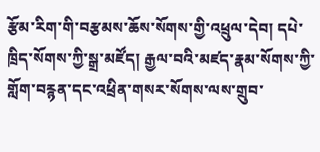རྩོམ་རིག་གི་བརྩམས་ཆོས་སོགས་གྱི་འཕྲུལ་དེབ། དཔེ་ཁྲིད་སོགས་ཀྱི་སྒྲ་མཛོད། རྒྱལ་བའི་མཛད་རྣམ་སོགས་ཀྱི་གློག་བརྙན་དང་འཕྲིན་གསར་སོགས་ལས་གྲུབ་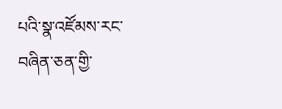པའི་སྣ་འཛོམས་རང་བཞིན་ཅན་གྱི་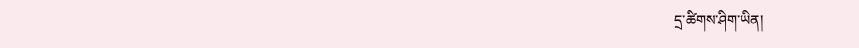དྲ་ཚིགས་ཤིག་ཡིན།